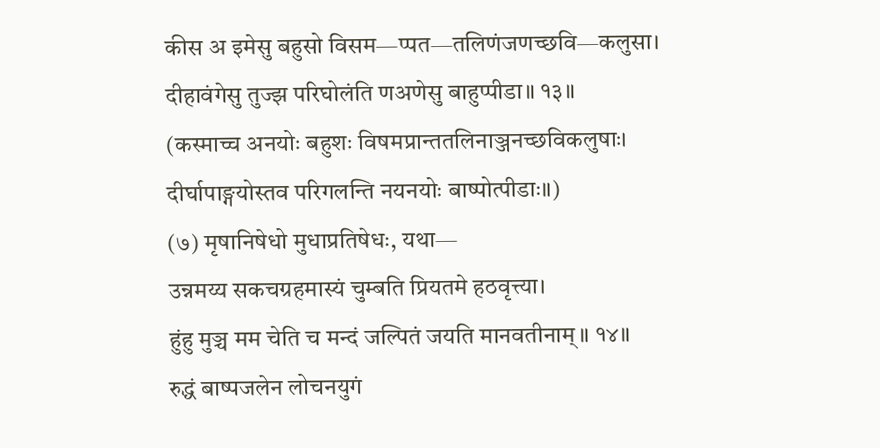कीस अ इमेसु बहुसो विसम—प्पत—तलिणंजणच्छवि—कलुसा।
दीहावंगेसु तुज्झ परिघोलंति णअणेसु बाहुप्पीडा॥ १३॥
(कस्माच्च अनयोः बहुशः विषमप्रान्ततलिनाञ्जनच्छविकलुषाः।
दीर्घापाङ्गयोस्तव परिगलन्ति नयनयोः बाष्पोत्पीडाः॥)
(७) मृषानिषेधो मुधाप्रतिषेधः, यथा—
उन्नमय्य सकचग्रहमास्यं चुम्बति प्रियतमे हठवृत्त्या।
हुंहु मुञ्च मम चेति च मन्दं जल्पितं जयति मानवतीनाम्॥ १४॥
रुद्धं बाष्पजलेन लोचनयुगं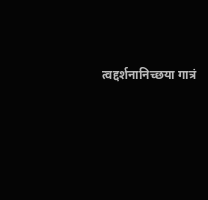त्वद्दर्शनानिच्छया गात्रं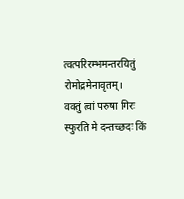त्वत्परिरम्भमन्तरयितुं रोमोद्रमेनावृतम्।
वक्तुं त्वां परुषा गिरः स्फुरति मे दन्तच्छदः किं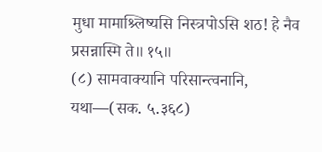मुधा मामाश्र्लिष्यसि निस्त्रपोऽसि शठ! हे नैव प्रसन्नास्मि ते॥ १५॥
(८) सामवाक्यानि परिसान्त्वनानि, यथा—(सक. ५.३६८)